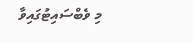މި ވެބްސައިޓުގައިވާ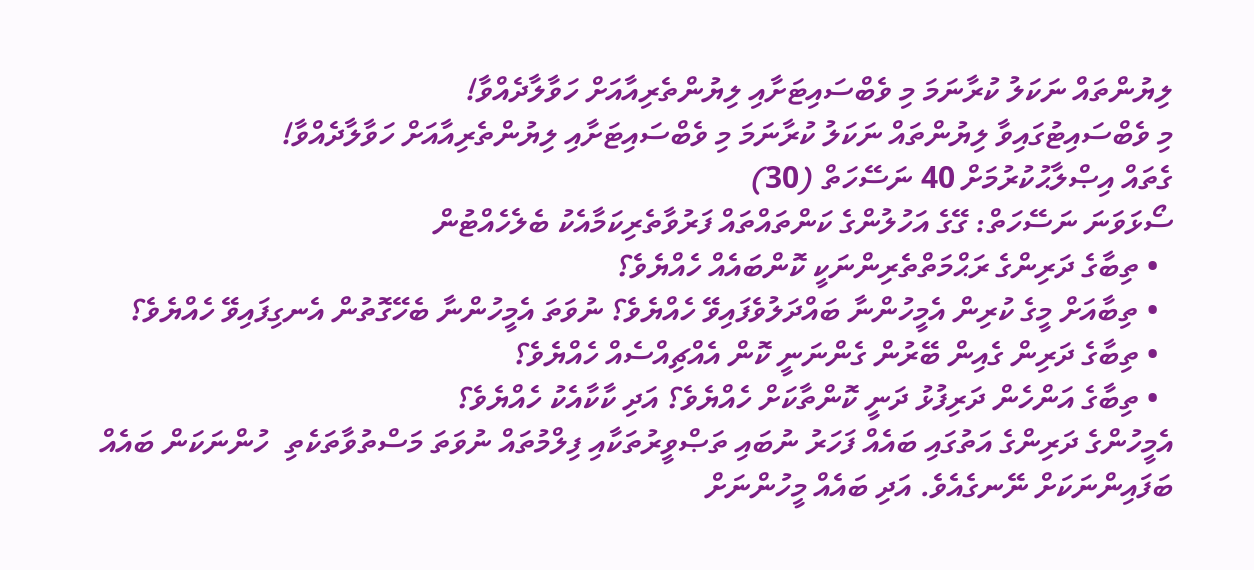ލިޔުންތައް ނަކަލު ކުރާނަމަ މި ވެބްސައިޓަށާއި ލިޔުންތެރިއާއަށް ހަވާލާދެއްވާ!
މި ވެބްސައިޓުގައިވާ ލިޔުންތައް ނަކަލު ކުރާނަމަ މި ވެބްސައިޓަށާއި ލިޔުންތެރިއާއަށް ހަވާލާދެއްވާ!
ގެތައް އިޞްލާޙުކުރުމަށް 40 ނަސޭހަތް (30)
ސޯޅަވަނަ ނަސޭހަތް: ގޭގެ އަހުލުންގެ ކަންތައްތައް ފަރުވާތެރިކަމާއެކު ބެލެހެއްޓުން
  • ތިބާގެ ދަރިންގެ ރަޙްމަތްތެރިންނަކީ ކޮންބައެއް ހެއްޔެވެ؟
  • ތިބާއަށް މީގެ ކުރިން އެމީހުންނާ ބައްދަލުވެފައިވޭ ހެއްޔެވެ؟ ނުވަތަ އެމީހުންނާ ބެހޭގޮތުން އެނގިފައިވޭ ހެއްޔެވެ؟
  • ތިބާގެ ދަރިން ގެއިން ބޭރުން ގެންނަނީ ކޮން އެއްޗިއްސެއް ހެއްޔެވެ؟
  • ތިބާގެ އަންހެން ދަރިފުޅު ދަނީ ކޮންތާކަށް ހެއްޔެވެ؟ އަދި ކާކާއެކު ހެއްޔެވެ؟
އެމީހުންގެ ދަރިންގެ އަތުގައި ބައެއް ފަހަރު ނުބައި ތަޞްވީރުތަކާއި ފިލްމުތައް ނުވަތަ މަސްތުވާތަކެތި  ހުންނަކަން ބައެއް ބަފައިންނަކަށް ނޭނގެއެވެ. އަދި ބައެއް މީހުންނަށް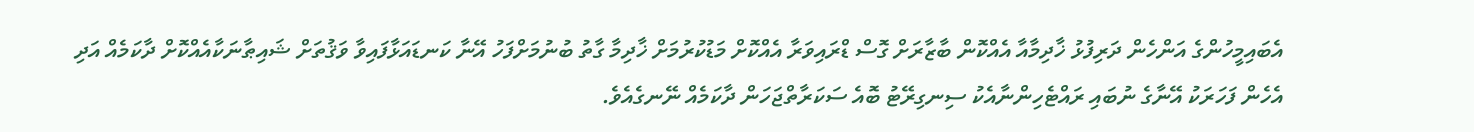އެބައިމީހުންގެ އަންހެން ދަރިފުޅު ޚާދިމާއާ އެއްކޮން ބާޒާރަށް ގޮސް ޑްރައިވަރާ އެއްކޮށް މަޑުކުރުމަށް ޚާދިމާ ގާތު ބުނުމަށްފަހު އޭނާ ކަނޑައަޅާފައިވާ ވަޤުތަށް ޝައިޠާނަކާއެއްކޮށް ދާކަމެއް އަދި އެހެން ފަހަރަކު އޭނާގެ ނުބައި ރައްޓެހިންނާއެކު ސިނގިރޭޓު ބޮއެ ސަކަރާތްޖަހަން ދާކަމެއް ނޭނގެއެވެ.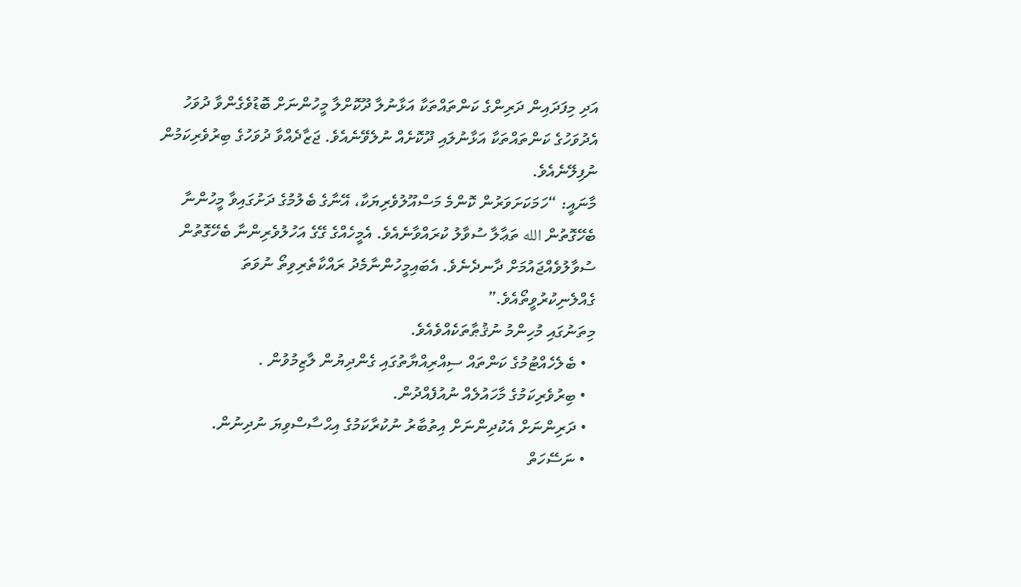އަދި މިފަދައިން ދަރިންގެ ކަންތައްތަކާ އަޅާނުލާ ދޫކޮށްލާ މީހުންނަށް ބޮޑުވެގެންވާ ދުވަހު އެދުވަހުގެ ކަންތައްތަކާ އަޅާނުލައި ދޫކޮށެއް ނުލެވޭނެއެވެ. ޖަޒާދެއްވާ ދުވަހުގެ ބިރުވެރިކަމުން ނުފިލޭނެއެވެ.
މާނައީ: “ހަމަކަށަވަރުން ކޮންމެ މަސްއޫލުވެރިޔަކާ، އޭނާގެ ބެލުމުގެ ދަށުގައިވާ މީހުންނާ ބެހޭގޮތުން الله ތަޢާލާ ސުވާލު ކުރައްވާނެއެވެ. އެމީހެއްގެ ގޭގެ އަހުލުވެރިންނާ ބެހޭގޮތުން ސުވާލުވެއްޖައުމަށް ދާނދެނެވެ. އެބައިމީހުންނާމެދު ރައްކާތެރިވިތޯ ނުވަތަ ގެއްލެނިކުރުވީތޯއެވެ.”
މިތަނުގައި މުހިންމު ނުޤުޠާތަކެއްވެއެވެ.
  • ބެލެހެއްޓުމުގެ ކަންތައް ސިއްރިއްޔާތުގައި ގެންދިޔުން ލާޒިމުވުން .
  • ބިރުވެރިކަމުގެ މާހައުލެއް ނުއުފެއްދުން.
  • ދަރިންނަށް އެކުދިންނަށް އިތުބާރު ނުކުރާކަމުގެ އިޙްސާސްވިޔަ ނުދިނުން.
  • ނަސޭހަތް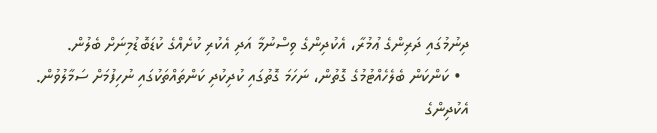ދިނުމުގައި ދަރިންގެ ޢުމުރާ، އެކުދިންގެ ވިސްނުމާ އަދި އެކުރި ކުށެއްގެ ކުޑަބޮޑުމިނަށް ބެލުން.
  • ކަންކަން ބެލެހެއްޓުމުގެ ގޮތުން، ނަހަމަ ގޮތުގައި ކުދިކުދި ކަންތައްތަކުގައި ނުހިފުމަށް ސަމާލުވުން. އެކުދިންގެ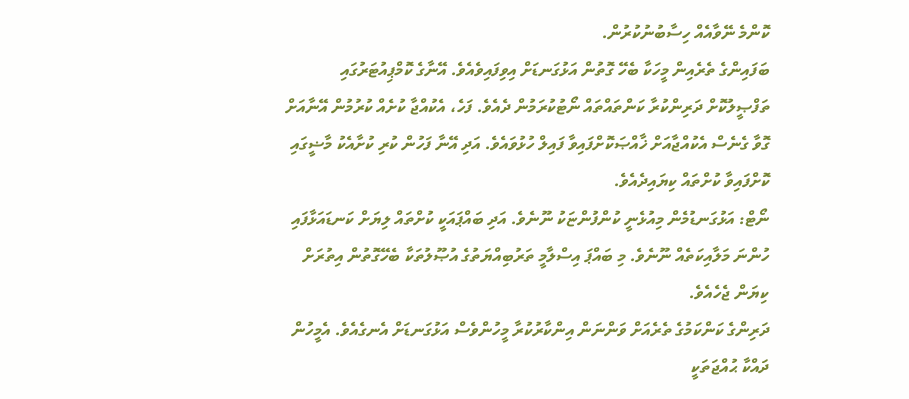ކޮންމެ ނޭވާއެއް ހިސާބުނުކުރުން.
ބަފައިންގެ ތެރެއިން މީހަކާ ބެހޭ ގޮތުން އަޅުގަނޑަށް އިވިފައިވެއެވެ. އޭނާގެ ކޮމްޕިއުޓަރުގައި ތަފްޞީލުކޮށް ދަރިންކުރާ ކަންތައްތައް ނޯޓުކުރަމުން ދެއެވެ. ފަހެ، އެކުއްޖާ ކުށެއް ކުރުމުން އޭނާއަށް ގޮވާ ގެނެސް އެކުއްޖާއަށް ޚާއްޞަކޮށްފައިވާ ފައިލް ހުޅުވައެވެ. އަދި އޭނާ ފަހުން ކުރި ކުށާއެކު މާޟީގައި ކޮށްފައިވާ ކުށްތައް ކިޔައިދެއެވެ.
ނޯޓް: އަޅުގަނޑުމެން މިއުޅެނީ ކުންފުންޏަކު ނޫނެވެ. އަދި ބައްޕައަކީ ކުށްތައް ލިޔަށް ކަނޑައަޅާފައި ހުންނަ މަލާއިކަތެއް ނޫނެވެ. މި ބައްޕަ އިސްލާމީ ތަރުބިއްޔަތުގެ އުޞޫލުތަކާ ބެހޭގޮތުން އިތުރަށް ކިޔަން ޖެހެއެވެ.
ދަރިންގެ ކަންކަމުގެ ތެރެއަށް ވަންނަން އިންކާރުކުރާ މީހުންވެސް އަޅުގަނޑަށް އެނގެއެވެ. އެމީހުން ދައްކާ ޙުއްޖަތަކީ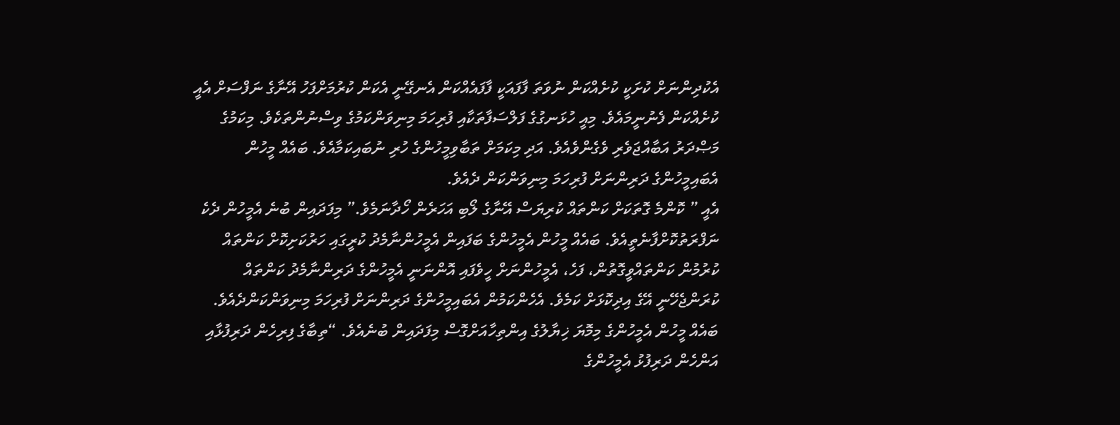އެކުދިންނަށް ކުށަކީ ކުށެއްކަން ނުވަތަ ފާފައަކީ ފާފައެއްކަން އެނގޭނީ އެކަން ކުރުމަށްފަހު އޭނާގެ ނަފްސަށް އެއީ ކުށެއްކަން ފެނުނީމައެވެ. މިއީ ހުޅަނގުގެ ފަލްސަފާތަކާއި ފުރިހަމަ މިނިވަންކަމުގެ ވިސްނުންތަކެވެ. މިކަމުގެ މަޞްދަރު އަބާއްޖަވެރި ވެގެންވެއެވެ. އަދި މިކަމަށް ތަބާވިމީހުންގެ ހުރި ނުބައިކަމާއެވެ. ބައެއް މީހުން އެބައިމީހުންގެ ދަރިންނަށް ފުރިހަމަ މިނިވަންކަން ދެއެވެ.
އެއީ ” ކޮންމެ ގޮތަކަށް ކަންތައް ކުރިޔަސް އޭނާގެ ލޯބި އަހަރެން ހޯދާނަމެވެ.” މިފަދައިން ބުނެ އެމީހުން ދެކެ ނަފްރަތުކޮށްފާނެތީއެވެ. ބައެއް މީހުން އެމީހުންގެ ބަފައިން އެމީހުންނާމެދު ކުރީގައި ހަރުކަށިކޮށް ކަންތައް ކުރުމުން ކަންތައްވީގޮތުން، ފަހެ، އެމީހުންނަށް ހީވެފައި އޮންނަނީ އެމީހުންގެ ދަރިންނާމެދު ކަންތައް ކުރަންޖެހޭނީ އޭގެ އިދިކޮޅަށް ކަމެވެ. އެހެންކަމުން އެބައިމީހުންގެ ދަރިންނަށް ފުރިހަމަ މިނިވަންކަންދެއެވެ.
ބައެއް މީހުން އެމީހުންގެ މިމޮޔަ ޚިޔާލުގެ އިންތިހާއަށްގޮސް މިފަދައިން ބުނެއެވެ. “ތިބާގެ ފިރިހެން ދަރިފުޅާއި އަންހެން ދަރިފުޅު އެމީހުންގެ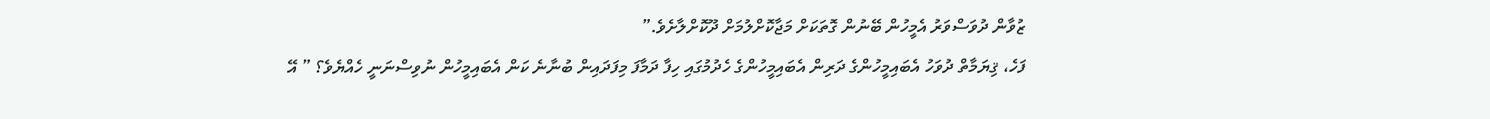ޒުވާން ދުވަސްވަރު އެމީހުން ބޭނުން ގޮތަކަށް މަޖާކޮށްލުމަށް ދޫކޮށްލާށެވެ.”
ފަހެ، ޤިޔަމާތް ދުވަހު އެބައިމީހުންގެ ދަރިން އެބައިމީހުންގެ ހެދުމުގައި ހިފާ ދަމާފަ މިފަދައިން ބުނާނެ ކަން އެބައިމީހުން ނުވިސްނަނީ ހެއްޔެވެ؟ ” އޭ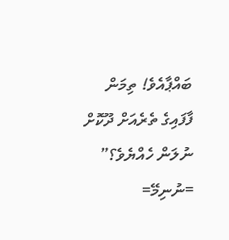ބައްޕާއެވެ! ތިމަން ފާފައިގެ ތެރެއަށް ދޫކޮށް ނުލަން ހެއްޔެވެ؟”
=ނުނިމޭ=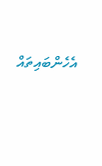އެހެންބައިތައް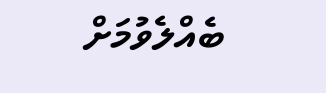ބެއްލެވުމަށް